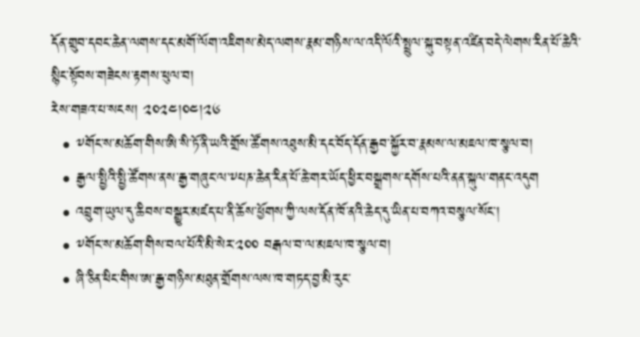དོན་གྲུབ་དབང་ཆེན་ལགས་དང་མགོ་ལོག་འཇིགས་མེད་ལགས་རྣམ་གཉིས་ལ་འདི་ལོའི་སྤྲུལ་སྐུ་བསྟན་འཛིན་བདེ་ལེགས་རིན་པོ་ཆེའི་སྙིང་སྟོབས་གཟེངས་རྟགས་ཕུལ་བ།
རེས་གཟའ་པ་སངས། ༢༠༢༤།༠༤།༢༦
  • ༸གོང་ས་མཆོག་གིས་ཨི་སི་ཏོ་ནི་ཡའི་གྲོས་ཚོགས་འཐུས་མི་དང་བོད་དོན་རྒྱབ་སྐྱོར་བ་རྣམས་ལ་མཇལ་ཁ་སྩལ་བ།
  • རྒྱལ་སྤྱིའི་སྤྱི་ཚོགས་ནས་རྒྱ་གཞུང་ལ་༸པཎ་ཆེན་རིན་པོ་ཆེ་གར་ཡོད་ཕྱིར་བསྒྲགས་དགོས་པའི་ནན་སྐུལ་གནང་འདུག
  • འབྲུག་ཡུལ་དུ་ཆིབས་བསྒྱུར་མཛད་པ་ནི་ཆོས་ཕྱོགས་ཀྱི་ལས་དོན་ཁོ་ནའི་ཆེད་དུ་ཡིན་པ་བཀའ་བསྩལ་སོང་།
  • ༸གོང་ས་མཆོག་གིས་བལ་པོའི་མི་སེར་༢༠༠ བརྒལ་བ་ལ་མཇལ་ཁ་སྩལ་བ།
  • ཞི་ཅིན་ཕིང་གིས་ཨ་རྒྱ་གཉིས་མཐུན་གྲོགས་ལས་ཁ་གཏད་བྱ་མི་རུང་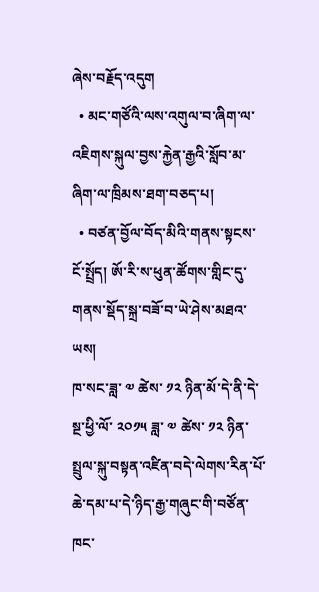ཞེས་བརྗོད་འདུག
  • མང་གཙོའི་ལས་འགུལ་བ་ཞིག་ལ་འཇིགས་སྐུལ་བྱས་རྐྱེན་རྒྱའི་སློབ་མ་ཞིག་ལ་ཁྲིམས་ཐག་བཅད་པ།
  • བཙན་བྱོལ་བོད་མིའི་གནས་སྟངས་ངོ་སྤྲོད། ཨོ་རི་ས་ཕུན་ཚོགས་གླིང་དུ་གནས་སྡོད་སྐྲ་བཟོ་བ་ཡེ་ཤེས་མཐའ་ཡས།
ཁ་སང་ཟླ་ ༧ ཚེས་ ༡༢ ཉིན་མོ་དེ་ནི་དེ་སྔ་ཕྱི་ལོ་ ༢༠༡༥ ཟླ་ ༧ ཚེས་ ༡༢ ཉིན་སྤྲུལ་སྐུ་བསྟན་འཛིན་བདེ་ལེགས་རིན་པོ་ཆེ་དམ་པ་དེ་ཉིད་རྒྱ་གཞུང་གི་བཙོན་ཁང་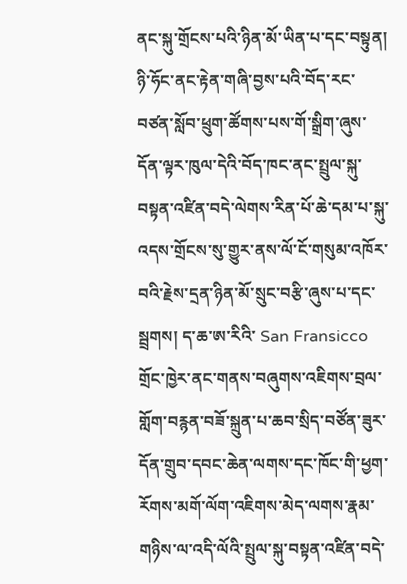ནང་སྐུ་གྲོངས་པའི་ཉིན་མོ་ཡིན་པ་དང་བསྟུན། ཉི་ཧོང་ནང་རྟེན་གཞི་བྱས་པའི་བོད་རང་བཙན་སློབ་ཕྲུག་ཚོགས་པས་གོ་སྒྲིག་ཞུས་དོན་ལྟར་ཁུལ་དེའི་བོད་ཁང་ནང་སྤྲུལ་སྐུ་བསྟན་འཛིན་བདེ་ལེགས་རིན་པོ་ཆེ་དམ་པ་སྐུ་འདས་གྲོངས་སུ་གྱུར་ནས་ལོ་ངོ་གསུམ་འཁོར་བའི་རྗེས་དྲན་ཉིན་མོ་སྲུང་བརྩི་ཞུས་པ་དང་སྦྲགས། ད་ཆ་ཨ་རིའི་ San Fransicco གྲོང་ཁྱེར་ནང་གནས་བཞུགས་འཇིགས་བྲལ་གློག་བརྙན་བཟོ་སྐྲུན་པ་ཆབ་སྲིད་བཙོན་ཟུར་དོན་གྲུབ་དབང་ཆེན་ལགས་དང་ཁོང་གི་ཕྱག་རོགས་མགོ་ལོག་འཇིགས་མེད་ལགས་རྣམ་གཉིས་ལ་འདི་ལོའི་སྤྲུལ་སྐུ་བསྟན་འཛིན་བདེ་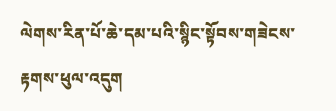ལེགས་རིན་པོ་ཆེ་དམ་པའི་སྙིང་སྟོབས་གཟེངས་རྟགས་ཕུལ་འདུག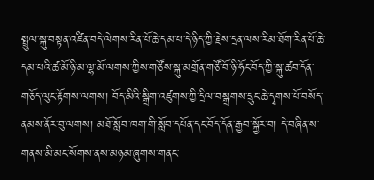སྤྲུལ་སྐུ་བསྟན་འཛིན་བདེ་ལེགས་རིན་པོ་ཆེ་དམ་པ་དེ་ཉིད་ཀྱི་རྗེས་དྲན་ལས་རིམ་ཐོག་རིན་པོ་ཆེ་དམ་པའི་ཚ་མོ་ཉི་མ་ལྷ་མོ་ལགས་ཀྱིས་གཙོས་སྐུ་མགྲོན་གཙོ་བོ་ཉི་ཧོང་བོད་ཀྱི་སྐུ་ཚབ་དོན་གཅོད་ལུང་རྟོགས་ལགས། བོད་མིའི་སྒྲིག་འཛུགས་ཀྱི་དྲིལ་བསྒྲགས་དྲུང་ཆེ་དྭགས་པོ་བསོད་ནམས་ནོར་བུ་ལགས། མཐོ་སློབ་ཁག་གི་སློབ་དཔོན་དང་བོད་དོན་རྒྱབ་སྐྱོར་བ། དེ་བཞིན་ས་གནས་མི་མང་སོགས་ནས་མཉམ་ཞུགས་གནང་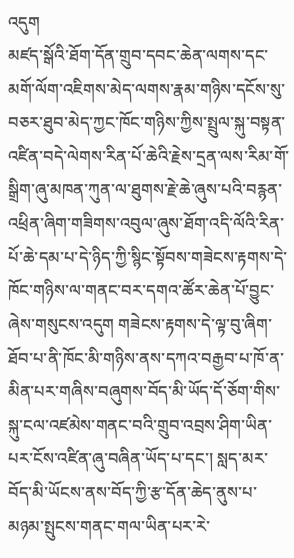འདུག
མཛད་སྒོའི་ཐོག་དོན་གྲུབ་དབང་ཆེན་ལགས་དང་མགོ་ལོག་འཇིགས་མེད་ལགས་རྣམ་གཉིས་དངོས་སུ་བཅར་ཐུབ་མེད་ཀྱང་ཁོང་གཉིས་ཀྱིས་སྤྲུལ་སྐུ་བསྟན་འཛིན་བདེ་ལེགས་རིན་པོ་ཆེའི་རྗེས་དྲན་ལས་རིམ་གོ་སྒྲིག་ཞུ་མཁན་ཀུན་ལ་ཐུགས་རྗེ་ཆེ་ཞུས་པའི་བརྙན་འཕྲིན་ཞིག་གཟིགས་འབུལ་ཞུས་ཐོག་འདི་ལོའི་རིན་པོ་ཆེ་དམ་པ་དེ་ཉིད་ཀྱི་སྙིང་སྟོབས་གཟེངས་རྟགས་དེ་ཁོང་གཉིས་ལ་གནང་བར་དགའ་ཚོར་ཆེན་པོ་བྱུང་ཞེས་གསུངས་འདུག གཟེངས་རྟགས་དེ་ལྟ་བུ་ཞིག་ཐོབ་པ་ནི་ཁོང་མི་གཉིས་ནས་དཀའ་བརྒྱབ་པ་ཁོ་ན་མིན་པར་གཞིས་བཞུགས་བོད་མི་ཡོད་དོ་ཅོག་གིས་སྐུ་ངལ་འཛམེས་གནང་བའི་གྲུབ་འབྲས་ཤིག་ཡིན་པར་ངོས་འཛིན་ཞུ་བཞིན་ཡོད་པ་དང་། སླད་མར་བོད་མི་ཡོངས་ནས་བོད་ཀྱི་རྩ་དོན་ཆེད་ནུས་པ་མཉམ་སྤུངས་གནང་གལ་ཡིན་པར་རེ་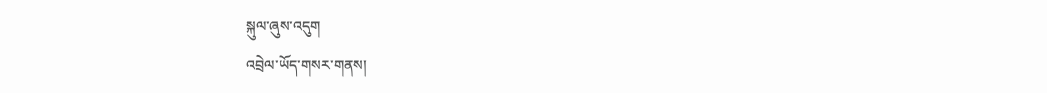སྐུལ་ཞུས་འདུག
འབྲེལ་ཡོད་གསར་གནས།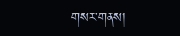གསར་གནས།